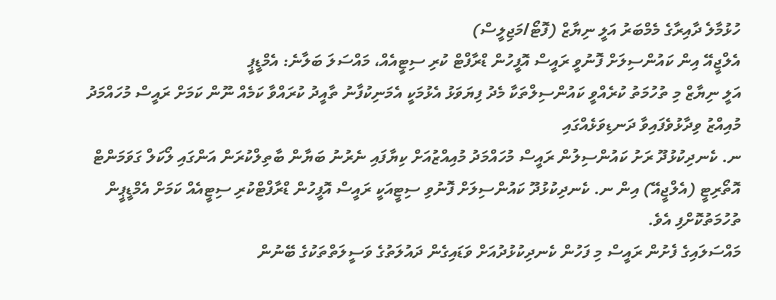ހުޅުމާލެ ދާއިރާގެ މެމްބަރު އަލީ ނިޔާޒް (ފޮޓޯ/މަޖިލީސް)
އެލްޖީއޭ އިން ކައުންސިލަށް ފޮނުވީ ރައީސް އޮފީހުން ޑްރާފްޓް ކުރި ސިޓީއެއް، މައްސަލަ ބަލާނެ: އެމްޑީޕީ
އަލީ ނިޔާޒް މި ތުހުމަތު ކުރެއްވީ ކައުންސިލްތަކާ މެދު ފިޔަވަޅު އެޅުމަކީ އެމަނިކުފާނު ތާއީދު ކުރައްވާ ކަމެއް ނޫން ކަމަށް ރައީސް މުހައްމަދު މުއިއްޒު ވިދާޅުވެފައިވާ ދަނޑިވަޅެއްގައި
ނ. ކެނދިކުޅުދޫ ރަށު ކައުންސިލުން ރައީސް މުހައްމަދު މުއިއްޒުއަށް ކިޔާފައި ނެރުނު ބަޔާން ބާތިލްކުރަން އަންގައި ލޯކަލް ގަވަމަންޓް އޮތޯރިޓީ (އެލްޖީއޭ) އިން ނ. ކެނދިކުޅުދޫ ކައުންސިލަށް ފޮނުވި ސިޓީއަކީ ރައީސް އޮފީހުން ޑްރާފްޓްކުރި ސިޓީއެއް ކަމަށް އެމްޑީޕީން ތުހުމަތުކޮށްފި އެވެ.
މައްސަލައިގެ ފެށުން ރައީސް މި ފަހުން ކެނދިކުޅުދުއަށް ވަޑައިގެން ދައުލަތުގެ ވަސީލަތްތަކުގެ ބޭނުން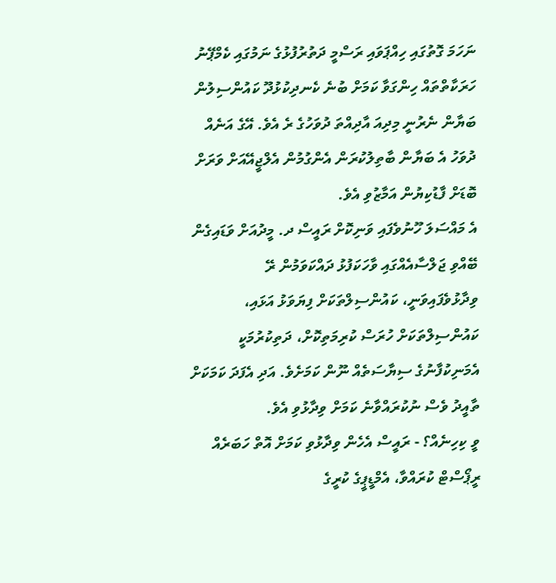ނަހަމަ ގޮތުގައި ހިއްޕަވައި ރަސްމީ ދަތުރުފުޅުގެ ނަމުގައި ކެމްޕޭނު ހަރަކާތްތައް ހިންގަވާ ކަމަށް ބުނެ ކެނދިކުޅުދޫ ކައުންސިލުން ބަޔާން ނެރުނީ މިދިއަ އާދިއްތަ ދުވަހުގެ ރެ އެވެ. އޭގެ އަނެއް ދުވަހު އެ ބަޔާން ބާތިލުކުރަން އެންގުމުން އެލްޖީއޭއަށް ވަރަށް ބޮޑަށް ފާޑުކިޔުން އަމާޒުވި އެވެ.
އެ މައްސަލަ ހޫނުވެފައި ވަނިކޮށް ރައީސް ދ. މީދުއަށް ވަޑައިގެން ބޭއްވި ޖަލްސާއެއްގައި ވާހަކަފުޅު ދައްކަވަމުން ރޭ ވިދާޅުވެފައިވަނީ، ކައުންސިލްތަކަށް ފިޔަވަޅު އަޅައި، ކައުންސިލްތަކަށް ހުރަސް ކުރިމަތިކޮށް، ދަތިކުރުމަކީ އެމަނިކުފާނުގެ ސިޔާސަތެއް ނޫން ކަމަށެވެ. އަދި އެފަދަ ކަމަކަށް ތާއީދު ވެސް ނުކުރައްވާނެ ކަމަށް ވިދާޅުވި އެވެ.
ވީ ކިހިނެއް؟ - ރައީސް އެހެން ވިދާޅުވި ކަމަށް އޮތް ހަބަރެއް ރީޕޯސްޓް ކުރައްވާ، އެމްޑީޕީގެ ކުރީގެ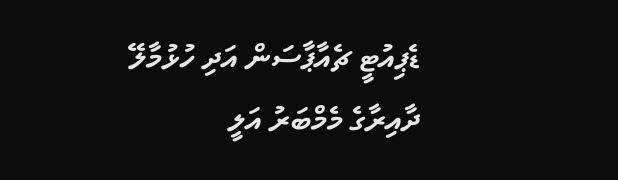ޑެޕިއުޓީ ޗެއާޕާސަން އަދި ހުޅުމާލޭ ދާއިރާގެ މެމްބަރު އަލީ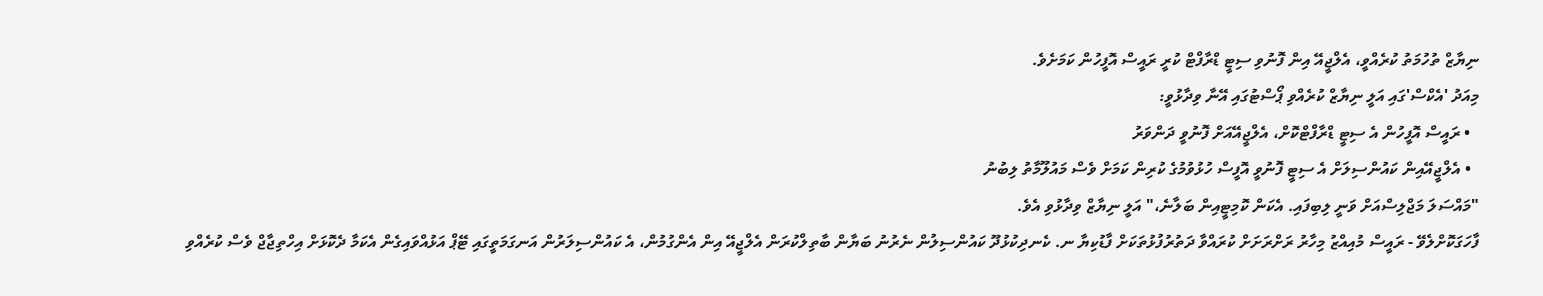ނިޔާޒް ތުހުމަތު ކުރެއްވީ، އެލްޖީއޭ އިން ފޮނުވި ސިޓީ ޑްރާފްޓް ކުރީ ރައީސް އޮފީހުން ކަމަށެވެ.
މިއަދު 'އެކްސް'ގައި އަލީ ނިޔާޒް ކުރެއްވި ޕޯސްޓުގައި އޭނާ ވިދާޅުވީ:
  • ރައީސް އޮފީހުން އެ ސިޓީ ޑްރާފްޓްކޮށް، އެލްޖީއޭއަށް ފޮނުވީ ދަންވަރު
  • އެލްޖީއޭއިން ކައުންސިލަށް އެ ސިޓީ ފޮނުވީ އޮފީސް ހުޅުވުމުގެ ކުރިން ކަމަށް ވެސް މައުލޫމާތު ލިބުނު
"މައްސަލަ މަޖްލިސްއަށް ވަނީ ލިބިފައި. އެކަން ކޮމިޓީއިން ބަލާނެ،" އަލީ ނިޔާޒް ވިދާޅުވި އެވެ.
ފާހަގަކޮށްލެވޭ - ރައީސް މުއިއްޒު މިހާރު ރަށްރަށަށް ކުރައްވާ ދަތުރުފުޅުތަކަށް ފާޑުކިޔާ ނ. ކެނދިކުޅުދޫ ކައުންސިލުން ނެރުނު ބަޔާން ބާތިލްކުރަން އެލްޖީއޭ އިން އެންގުމުން، އެ ކައުންސިލަރުން އަނގަމަތީގައި ޓޭޕް އަޅުއްވައިގެން އެކަމާ ދެކޮޅަށް އިހްތިޖާޖް ވެސް ކުރެއްވި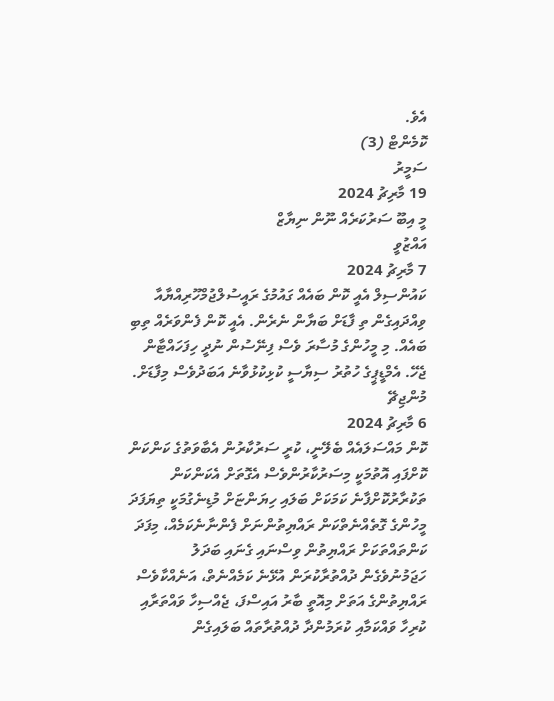އެވެ.
ކޮމެންޓް (3)
ސަމީރު
19 މާރިޗު 2024
މީ އިބޫ ސަރުކަރެއް ނޫން ނިޔާޒް
އައްޒުވީ
7 މާރިޗު 2024
ކައުންސިލް އެއީ ކޮން ބައެއް ގައުމުގެ ރައީސުލްޖުމްހޫރިއްޔާއާ ވިއްދައިގެން ތި ފާޑަށް ބަޔާން ނެރެން. އެއީ ކޮން ފެންވަރެއް ތިބި ބައެއް. މި މީހުންގެ މުސާރަ ވެސް ފިނޭސުން ނުދީ ހިފަހައްޓާން ޖެހޭ. އެމްޑީޕީގެ ހުތުރު ސިޔާސީ ކުޅިކުޅުވާނެ އަބަދުވެސް މިފާޑަށް.
މުންޖިޗޭ
6 މާރިޗު 2024
ކޮން މައްސަލައެއް ބެލޭނީ، ކުރީ ސަރުކާރުން އެބާވަތުގެ ކަންކަން ކޮށްފައި އޮތުމަކީ މިސަރުކާރުންވެސް އެގޮތަށް އެކަންކަން ތަކުރާރުކޮށްފާނެ ކަމަކަށް ބަލައި ހިޔަންޏަށް މުޑިނެގުމަކީ ތިޔަފަދަ މީހުންގެ ގޮތެއްނެތްކަން ރައްޔިތުންނަށް ފެންނާނެކަމެއް، މިފަދަ ކަންތައްތަކަށް ރައްޔިތުން ވިސްނައި ގެނައި ބަދަލު ހަޖަމުނުވެގެން ދުއްތުރާކުރަން އުޅޭނެ ކަމެއްނެތް، އަނެއްކާވެސް ރައްޔިތުންގެ އަތަށް މިއޮތީ ބާރު އައިސްފަ، ޖެއްސިހާ ވައްތަރާއި ކުރިހާ ވައްކަމާއި ކުރަމުންދާ ދުއްތުރާތައް ބަލައިގެން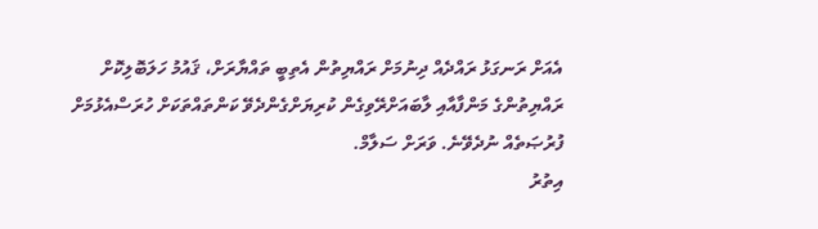އެއަށް ރަނގަޅު ރައްދެއް ދިނުމަށް ރައްޔިތުން އެތިބީ ތައްޔާރަށް، ޤައުމު ހަލަބޮލިކޮށް ރައްޔިތުންގެ މަންފާއާއި ލާބައަށްރޭވިގެން ކުރިޔަށްގެންދެވޭ ކަންތައްތަކަށް ހުރަސްއެޅުމަށް ފުރުޞަތެއް ނުދެވޭނެ. ވަރަށް ސަލާމް.
އިތުރު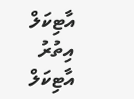އާޓިކަލް
އިތުރު އާޓިކަލް